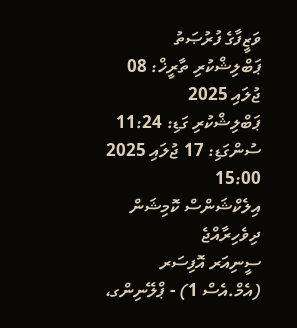ވަޒީފާގެ ފުރުޞަތު
ޕަބްލިޝްކުރި ތާރީޚް: 08 ޖުލައި 2025
ޕަބްލިޝްކުރި ގަޑި: 11:24
ސުންގަޑި: 17 ޖުލައި 2025 15:00
އިލެކްޝަންސް ކޮމިޝަން
ދިވެހިރާއްޖެ
ސީނިއަރ އޮފިސަރ (އެމް.އެސް 1) - ޕްލޭނިންގ،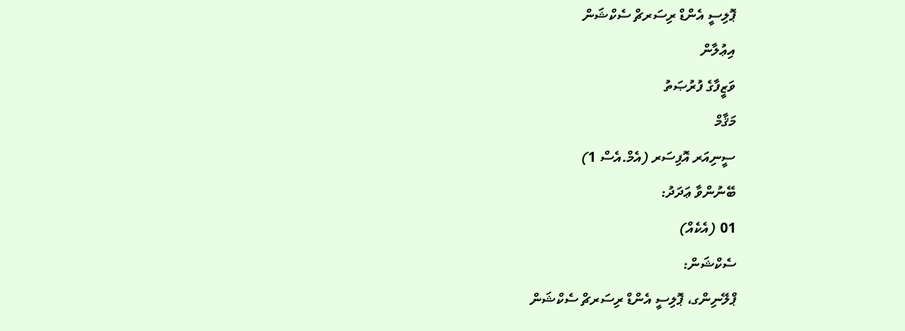ޕޮލިސީ އެންޑް ރިސަރޗް ސެކްޝަން
އިޢުލާން
ވަޒީފާގެ ފުރުޞަތު
މަޤާމް
ސީނިއަރ އޮފިސަރ (އެމް.އެސް 1)
ބޭނުންވާ ޢަދަދު:
01 (އެކެއް)
ސެކްޝަން:
ޕްލޭނިންގ، ޕޮލިސީ އެންޑް ރިސަރޗް ސެކްޝަން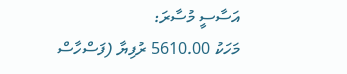އަސާސީ މުސާރަ:
މަހަކު 5610.00 ރުފިޔާ (ފަސްހާސް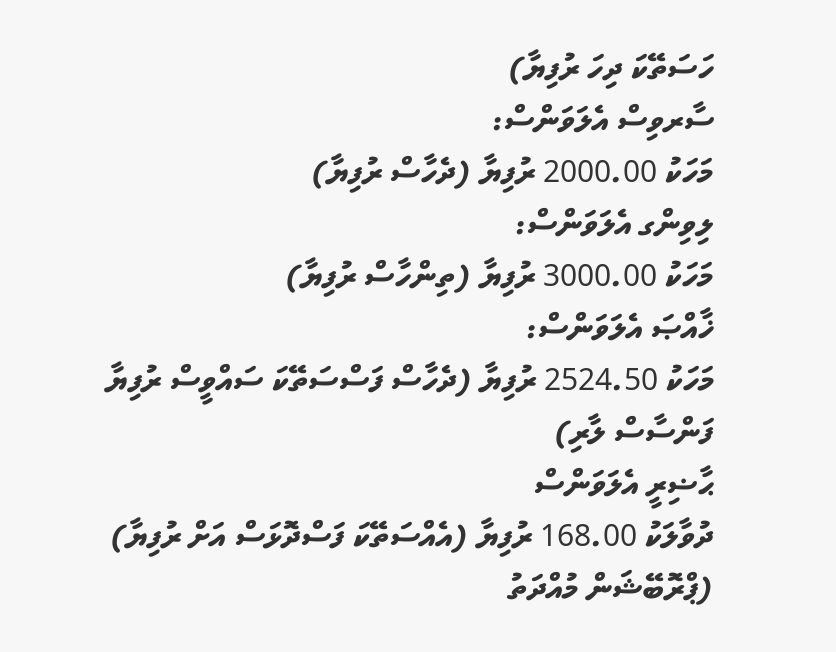ހަސަތޭކަ ދިހަ ރުފިޔާ)
ސާރވިސް އެލަވަންސް:
މަހަކު 2000.00 ރުފިޔާ (ދެހާސް ރުފިޔާ)
ލިވިންގ އެލަވަންސް:
މަހަކު 3000.00 ރުފިޔާ (ތިންހާސް ރުފިޔާ)
ޚާއްޞަ އެލަވަންސް:
މަހަކު 2524.50 ރުފިޔާ (ދެހާސް ފަސްސަތޭކަ ސައްވީސް ރުފިޔާ ފަންސާސް ލާރި)
ޙާޟިރީ އެލަވަންސް
ދުވާލަކު 168.00 ރުފިޔާ (އެއްސަތޭކަ ފަސްދޮޅަސް އަށް ރުފިޔާ) (ޕްރޮބޭޝަން މުއްދަތު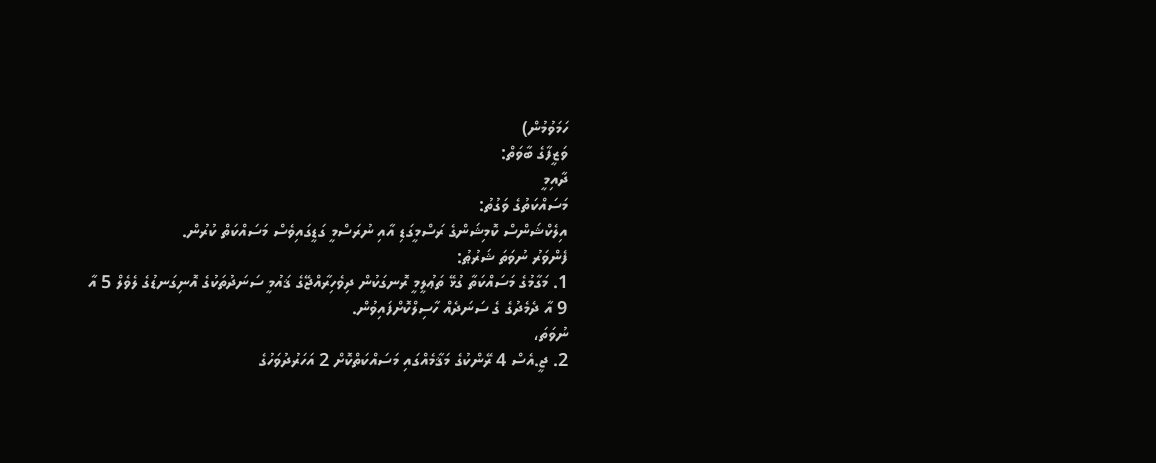ހަމަވުމުން)
ވަޒީފާގެ ބާވަތް:
ދާއިމީ
މަސައްކަތުގެ ވަގުތު:
އިލެކްޝަންސް ކޮމިޝަންގެ ރަސްމީގަޑި އާއި ނުރަސްމީ ގަޑީގައިވެސް މަސައްކަތް ކުރުން.
ފެންވަރު ނުވަތަ ޝަރުޠު:
1. މަގާމުގެ މަސައްކަތާ ގުޅޭ ތަޢުލީމީ ރޮނގަކުން ދިވެހިރާއްޖޭގެ ޤައުމީ ސަނަދުތަކުގެ އޮނިގަނޑުގެ ލެވެލް 5 އާ 9 އާ ދެމެދުގެ ގެ ސަނަދެއް ހާސިލްކޮށްފައިވުން.
ނުވަތަ،
2. ޖީ.އެސް 4 ރޭންކުގެ މަޤާމެއްގައި މަސައްކަތްކޮށް 2 އަހަރުދުވަހުގެ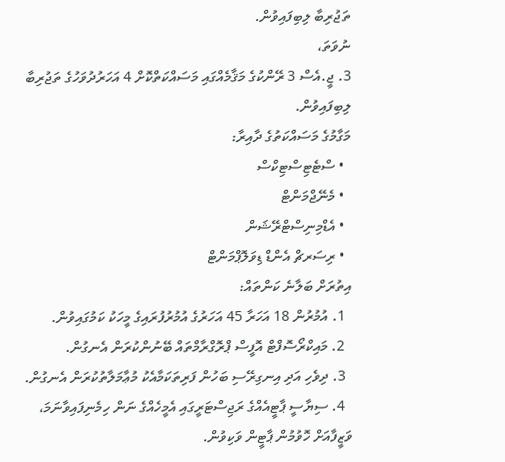ތަޖުރިބާ ލިބިފައިވުން.
ނުވަތަ،
3. ޖީ.އެސް 3 ރޭންކުގެ މަޤާމެއްގައި މަސައްކަތްކޮށް 4 އަހަރުދުވަހުގެ ތަޖުރިބާ ލިބިފައިވުން.
މަގާމުގެ މަސައްކަތުގެ ދާއިރާ:
  • ސްޓެޓިސްޓިކްސް
  • މެނޭޖްމަންޓް
  • އެޑްމިނިސްޓްރޭޝަން
  • ރިސަރޗް އެންޑް ޑިވަލޮޕްމަންޓް
އިތުރަށް ބަލާނެ ކަންތައް:
  1. އުމުރުން 18 އަހަރާ 45 އަހަރުގެ އުމުރުފުރައިގެ މީހަކު ކަމުގައިވުން.
  2. މައިކްރޯސޮފްޓް އޮފީސް ޕްރޮގްރާމްތައް ބޭނުންކުރަން އެނގުން.
  3. ދިވެހި އަދި އިނގިރޭސި ބަހުން ފަރިތަކަމާއެކު މުޢާމަލާތުކުރަން އެނގުން.
  4. ސިޔާސީ ޕާޓީއެއްގެ ރަޖިސްޓަރީގައި އެމީހެއްގެ ނަން ހިމެނިފައިވާނަމަ، ވަޒީފާއަށް ހޮވުމުން ޕާޓީން ވަކިވުން.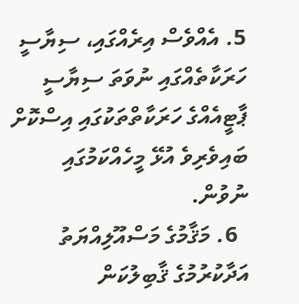5. އެއްވެސް އިރެއްގައި، ސިޔާސީ ހަރަކާތެއްގައި ނުވަތަ ސިޔާސީ ޕާޓީއެއްގެ ހަރަކާތްތަކުގައި އިސްކޮށް ބައިވެރިވެ އުޅޭ މީހެއްކަމުގައި ނުވުން.
  6. މަޤާމުގެ މަސްއޫލިއްޔަތު އަދާކުރުމުގެ ޤާބިލުކަން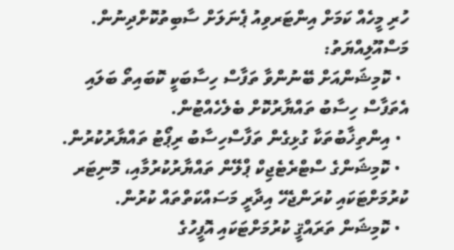ހުރި މީހެއް ކަމަށް އިންޓަރވިއު ޕެނަލަށް ސާބިތުކޮށްދިނުން.
މަސްއޫލިއްޔަތު:
  • ކޮމިޝަންއަށް ބޭނުންވާ ތަފާސް ހިސާބަކީ ކޮބައިތޯ ބަލައި އެތަފާސް ހިސާބު ތައްޔާރުކޮށް ބެލެހެއްޓުން.
  • އިންތިޚާބުތަކާ ގުޅިގެން ތަފާސްހިސާބު ރިޕޯޓު ތައްޔާރުކުރުން.
  • ކޮމިޝަންގެ ސްޓްރެޓެޖިކް ޕްލޭން ތައްޔާރުކުރުމާއި، މޮނިޓަރ ކުރުމަށްޓަކައި ކުރަންޖެހޭ އިދާރީ މަސައްކަތްތައް ކުރުން.
  • ކޮމިޝަން ތަރައްޤީ ކުރުމަށްޓަކައި އޮފީހުގެ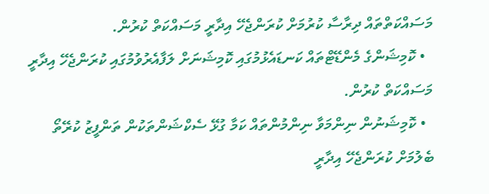މަސައްކަތްތައް ދިރާސާ ކުރުމަށް ކުރަންޖެހޭ އިދާރީ މަސައްކަތް ކުރުން.
  • ކޮމިޝަންގެ މެންޑޭޓްތައް ކަނޑައެޅުމުގައި ކޮމިޝަނަށް ލަފާއެރުވުމުގައި ކުރަންޖެހޭ އިދާރީ މަސައްކަތް ކުރުން.
  • ކޮމިޝަނުން ނިންމަވާ ނިންމުންތައް ކަމާ ގުޅޭ ސެކްޝަންތަކުން ތަންފީޒު ކުރޭތޯ ބެލުމަށް ކުރަންޖެހޭ އިދާރީ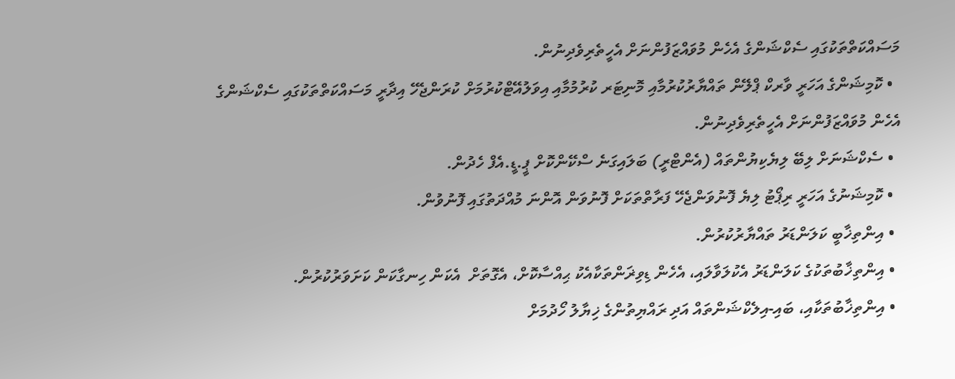މަސައްކަތްތަކުގައި ސެކްޝަންގެ އެހެން މުވައްޒަފުންނަށް އެހީތެރިވެދިނުން.
  • ކޮމިޝަންގެ އަހަރީ ވާރކް ޕްލޭން ތައްޔާރުކުރުމާއި މޮނިޓަރ ކުރުމުމާއި އިވަލުއޭޓްކުރުމަށް ކުރަންޖެހޭ އިދާރީ މަސައްކަތްތަކުގައި ސެކްޝަންގެ އެހެން މުވައްޒަފުންނަށް އެހީތެރިވެދިނުން.
  • ސެކްޝަނަށް ލިބޭ ލިޔެކިޔުންތައް (އެންޓްރީ) ބަލައިގަނެ ސްކޭންކޮށް ޕީ.ޑީ.އެފް ހެދުން.
  • ކޮމިޝަނުގެ އަހަރީ ރިޕޯޓު ލިޔެ ފޮނުވަންޖެހޭ ފަރާތްތަކަށް ފޮނުވަން އޮންނަ މުއްދަތުގައި ފޮނުވުން.
  • އިންތިޚާބީ ކަލަންޑަރު ތައްޔާރުކުރުން.
  • އިންތިޚާބުތަކުގެ ކަލަންޑަރު އެކުލަވާލައި، އެހެން ޑިވިޜަންތަކާއެކު ޙިއްސާކޮށް، އެގޮތަށް  އެކަން ހިނގާކަން ކަށަވަރުކުރުން.
  • އިންތިޚާބުތަކާއި، ބައި-އިލެކްޝަންތައް އަދި ރައްޔިތުންގެ ޚިޔާލު ހޯދުމަށް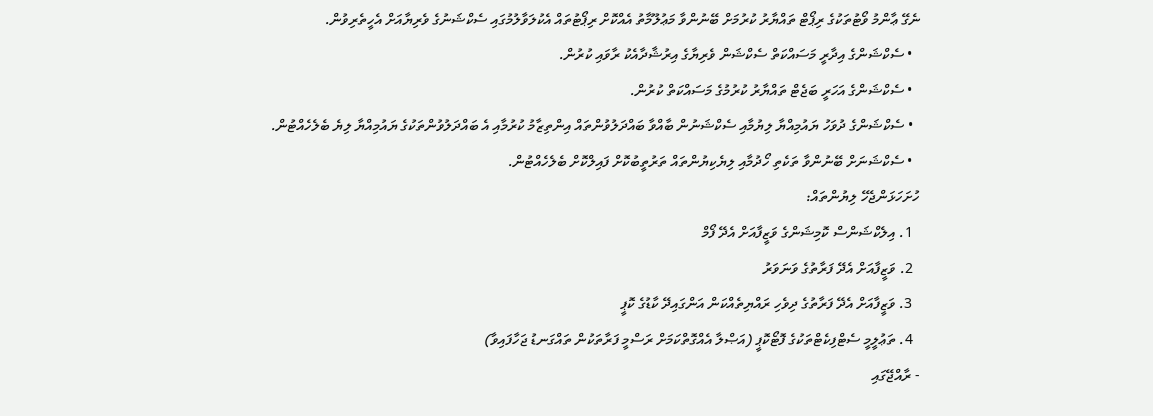ނެގޭ ޢާންމު ވޯޓުތަކުގެ ރިޕޯޓް ތައްޔާރު ކުރުމަށް ބޭނުންވާ މަޢުލޫމާތު އެއްކޮށް ރިޕޯޓުތައް އެކުލަވާލުމުގައި ސެކްޝަނުގެ ވެރިޔާއަށް އެހީތެރިވުން.
  • ސެކްޝަންގެ އިދާރީ މަސައްކަތް ސެކްޝަން ވެރިޔާގެ އިރުޝާދާއެކު ރާވައި ކުރުން.
  • ސެކްޝަންގެ އަހަރީ ބަޖެޓް ތައްޔާރު ކުރުމުގެ މަސައްކަތް ކުރުން.
  • ސެކްޝަންގެ ދުވަހު ޔައުމިއްޔާ ލިޔުމާއި ސެކްޝަނުން ބާއްވާ ބައްދަލުވުންތައް އިންތިޒާމު ކުރުމާއި އެ ބައްދަލުވުންތަކުގެ ޔައުމިއްޔާ ލިޔެ ބެލެހެއްޓުން.
  • ސެކްޝަނަށް ބޭނުންވާ ތަކެތި ހޯދުމާއި ލިޔެކިޔުންތައް ތަރުތީބުކޮށް ފައިލްކޮށް ބެލެހެއްޓުން.
ހުށަހަޅަންޖެހޭ ލިޔުންތައް:
  1. އިލެކްޝަންސް ކޮމިޝަންގެ ވަޒީފާއަށް އެދޭ ފޯމް
  2. ވަޒީފާއަށް އެދޭ ފަރާތުގެ ވަނަވަރު
  3. ވަޒީފާއަށް އެދޭ ފަރާތުގެ ދިވެހި ރައްޔިތެއްކަން އަންގައިދޭ ކާޑުގެ ކޮޕީ
  4. ތަޢުލީމީ ސެޓްފިކެޓްތަކުގެ ފޮޓޯކޮޕީ (އަޞްލާ އެއްގޮތްކަމަށް ރަސްމީ ފަރާތަކުން ތައްގަނޑު ޖަހާފައިވާ)
- ރާއްޖޭގައި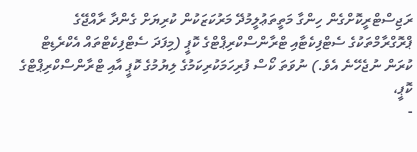ރަޖިސްޓްރީކޮށްގެން ހިންގާ މަތީތަޢުލީމުދޭ މަރުކަޒަކުން ކުރިޔަށް ގެންދާ ރާއްޖޭގެ ޕްރޮގްރާމްތަކުގެ ސެޓްފިކެޓާއި ޓްރާންސްކްރިޕްޓްގެ ކޮޕީ (މިފަދަ ސެޓްފިކެޓްތައް އެކްރެޑިޓް ކުރަން ނުޖެހޭނެ އެވެ.) ނުވަތަ ކޯސް ފުރިހަމަކުރިކަމުގެ ލިޔުމުގެ ކޮޕީ އާއި ޓްރާންސްކްރިޕްޓްގެ ކޮޕީ،
-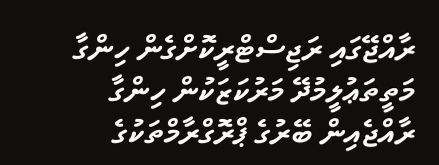ރާއްޖޭގައި ރަޖިސްޓްރީކޮށްގެން ހިންގާ މަތީތަޢުލީމުދޭ މަރުކަޒަކުން ހިންގާ ރާއްޖެއިން ބޭރުގެ ޕްރޮގްރާމްތަކުގެ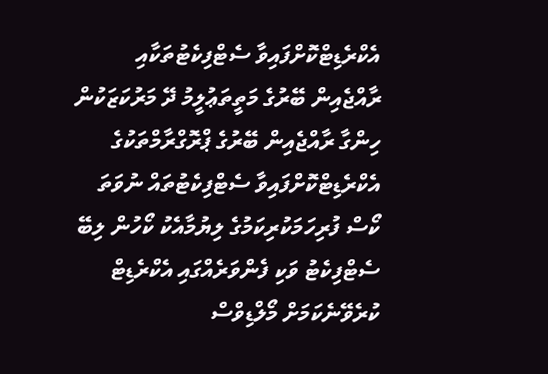އެކްރެޑިޓްކޮށްފައިވާ ސެޓްފިކެޓުތަކާއި ރާއްޖެއިން ބޭރުގެ މަތީތަޢުލީމު ދޭ މަރުކަޒަކުން ހިންގާ ރާއްޖެއިން ބޭރުގެ ޕްރޮގްރާމްތަކުގެ އެކްރެޑިޓްކޮށްފައިވާ ސެޓްފިކެޓުތައް ނުވަތަ ކޯސް ފުރިހަމަކުރިކަމުގެ ލިޔުމާއެކު ކޯހުން ލިބޭ ސެޓްފިކެޓު ވަކި ފެންވަރެއްގައި އެކްރެޑިޓް ކުރެވޭނެކަމަށް މޯލްޑިވްސް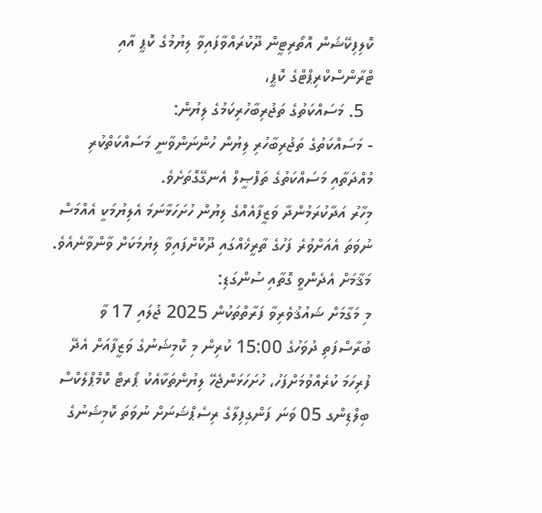ކޮލިފިކޭޝަން އޮތޯރިޓީން ދޫކުރައްވާފައިވާ ލިޔުމުގެ ކޮޕީ އާއި ޓްރާންސްކްރިޕްޓްގެ ކޮޕީ،
  5. މަސައްކަތުގެ ތަޖުރިބާހުރިކަމުގެ ލިޔުން:
- މަސައްކަތުގެ ތަޖުރިބާހުރި ލިޔުން ހުންނަންވާނީ މަސައްކަތްކުރި މުއްދަތާއި މަސައްކަތުގެ ތަފްޞީލް އެނގޭގޮތަށެވެ.
މިހާރު އަދާކުރަމުންދާ ވަޒީފާއެއްގެ ލިޔުން ހުށަހަޅާނަމަ އެލިޔުމަކީ އެއްމަސް ނުވަތަ އެއަށްވުރެ ފަހުގެ ތާރީޚެއްގައި ދޫކޮށްފައިވާ ލިޔުމަކަށް ވާންވާނެއެވެ.
މަޤާމަށް އެދެންވީ ގޮތާއި ސުންގަޑި:
މި މަގާމަށް ޝައުޤުވެރިވާ ފަރާތްތަކުން 2025 ޖުލައި 17 ވާ ބުރާސްފަތި ދުވަހުގެ 15:00 ކުރިން މި ކޮމިޝަނުގެ ވަޒީފާއަށް އެދޭ ފުރިހަމަ ކުރެއްވުމަށްފަހު، ހުށަހަޅަންޖެހޭ ލިޔުންތަކާއެކު ޕޯރޓް ކޮމްޕްލެކްސް ބިލްޑިންގ 05 ވަނަ ފަންގިފިލާގެ ރިސެޕްޝަނަށް ނުވަތަ ކޮމިޝަނުގެ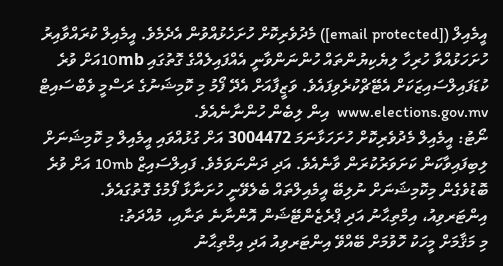އީމެއިލް ([email protected]) މެދުވެރިކޮށް ހުށަހެޅުއްވުން އެދެމެވެ. އީމެއިލް ކުރައްވާއިރު ހުށަހަޅުއްވާ ހުރިހާ ލިޔެކިޔުންތައް ހުންނަންވާނީ އެއްފައިލެއްގެ ގޮތުގައި 10mbއަށް ވުރެ ކުޑަފައިލްސައިޒަކަށް އެޓޭޗްކުރެވިފައެވެ. ވަޒީފާއަށް އެދޭ ފޯމު މި ކޮމިޝަނުގެ ރަސްމީ ވެބްސައިޓް www.elections.gov.mv  އިން ލިބެން ހުންނާނެއެވެ.
ނޯޓު: އީމެއިލް މެދުވެރިކޮށް ހުށަހަޅާނަމަ 3004472 އަށް ގުޅުއްވައި އީމެއިލް މި ކޮމިޝަނަށް ލިބިފައިވާކަން ކަށަވަރުކުރަން ވާނެއެވެ. އަދި ދަންނަވަމެވެ. ފައިލްސައިޒް 10mb އަށް ވުރެ ބޮޑުވެގެން މިކޮމިޝަނަށް ނުލިބޭ އީމެއިލްތައް ބެލެވޭނީ ހުށަނާޅާ ފޯމުގެ ގޮތުގައެވެ.
އިންޓަރވިއު، އިމްތިޙާނު އަދި ޕްރެޒެންޓޭޝަން އޮންނާނެ ތަނާއި، މުއްދަތު:
މި މަޤާމަށް މީހަކު ހޮވުމަށް ބޭއްވޭ އިންޓަރވިއު އަދި އިމްތިޙާނު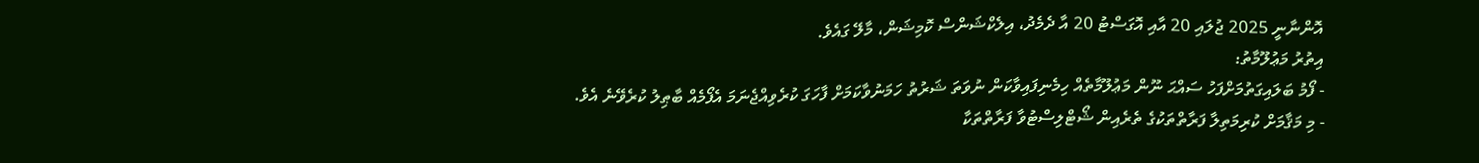އޮންނާނީ 2025 ޖުލައި 20 އާއި އޮގަސްޓު 20 އާ ދެމެދު، އިލެކްޝަންސް ކޮމިޝަން، މާލޭ ގައެވެ.
އިތުރު މަޢުލޫމާތު:
- ފޯމު ބަލައިގަތުމަށްފަހު ސައްޙަ ނޫން މަޢުލޫމާތެއް ހިމެނިފައިވާކަން ނުވަތަ ޝަރުތު ހަމަނުވާކަމަށް ފާހަގަ ކުރެވިއްޖެނަމަ އެފޯމެއް ބާޠިލު ކުރެވޭނެ އެވެ.
- މި މަޤާމަށް ކުރިމަތިލާ ފަރާތްތަކުގެ ތެރެއިން ޝޯޓްލިސްޓުވާ ފަރާތްތަކާ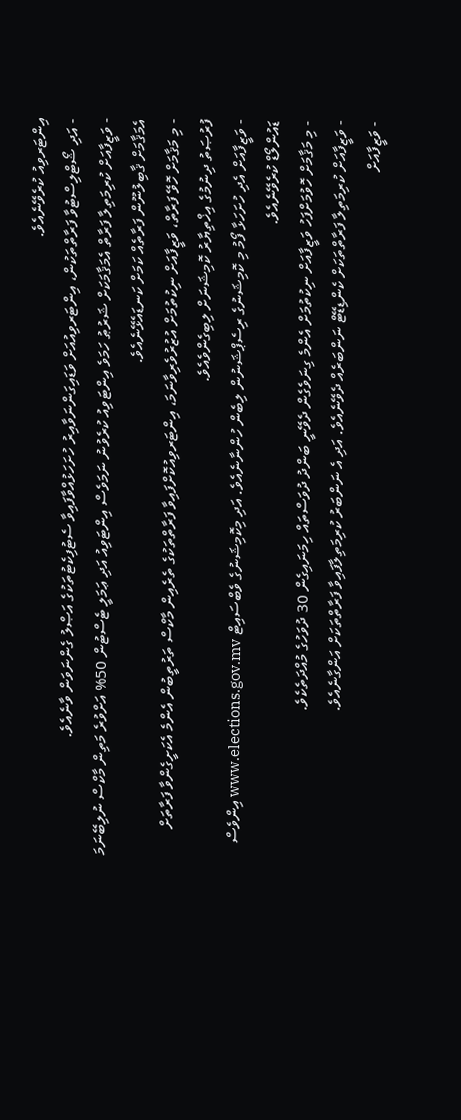އިންޓަރވިއު ކުރެވޭނެއެވެ.
- އަދި ޝޯޓްލިސްޓުވާ ފަރާތްތަކުން، އިންޓަރވިއުއަށް ވަޑައިގަންނަވާއިރު ހުށަހަޅުއްވާފައިވާ ސެޓުފިކެޓުތަކުގެ އަޞްލު ގެންނަވަން ވާނެއެވެ.
- ވަޒީފާއަށް ކުރިމަތިލާ ފަރާތް އެމަޤާމަކަށް ޝަރުޠު ހަމަވެ އިންޓަވިއު ކުރެވުނު ނަމަވެސް އިންޓަވިއު އަދި ޢަމަލީ ޓެސްޓުން 50% އަށްވުރެ މަތިން މާކްސް ނުލިބޭނަމަ އެމަޤާމަށް ޤާބިލުނޫން ފަރާތެއް ކަމަށް ކަނޑައެޅޭނެއެވެ.
- މި މަޤާމަށް ހޮވޭ ފަރާތް، ވަޒީފާއަށް ނިކުތުމަށް އުޒުރުވެރިވާނަމަ، އިންޓަރވިއުކޮށްފައިވާ ފަރާތްތަކުގެ ތެރެއިން މާކްސް ތަރުތީބުން އެންމެ އެކަށީގެންވާ ފަރާތަށް ފުރުޞަތު ދިނުމުގެ އިޚްތިޔާރު ކޮމިޝަނަށް ލިބިގެންވެއެވެ.
- ވަޒީފާއަށް އެދި ހުށަހަޅާ ފޯމު މި ކޮމިޝަނުގެ ރިސެޕްޝަނުން ލިބެން ހުންނާނެއެވެ. އަދި މިކޮމިޝަނުގެ ވެބްސައިޓް www.elections.gov.mv އިންވެސް ޑައުންލޯޑް ކުރެވޭނެއެވެ.
- މި މަޤާމަށް ހޮވުމަށްފަހު ވަޒީފާއަށް ނިކުތުމަށް އެންމެ ގިނަވެގެން ދެވޭނީ ބަންދު ދުވަސްތައް ހިމަނައިގެން 30 ދުވަހުގެ މުއްދަތެކެވެ.
- ވަޒީފާއަށް ކުރިމަތިލާ ފަރާތްތަކަށް ކެންޑިޑޭޓް ނަންބަރެއް ދެވޭނެއެވެ. އަދި އެ ނަންބަރު ކުރިމަތިލާފައިވާ ފަރާތްތަކަށް އަންގާނެއެވެ.
- ވަޒީފާއަށް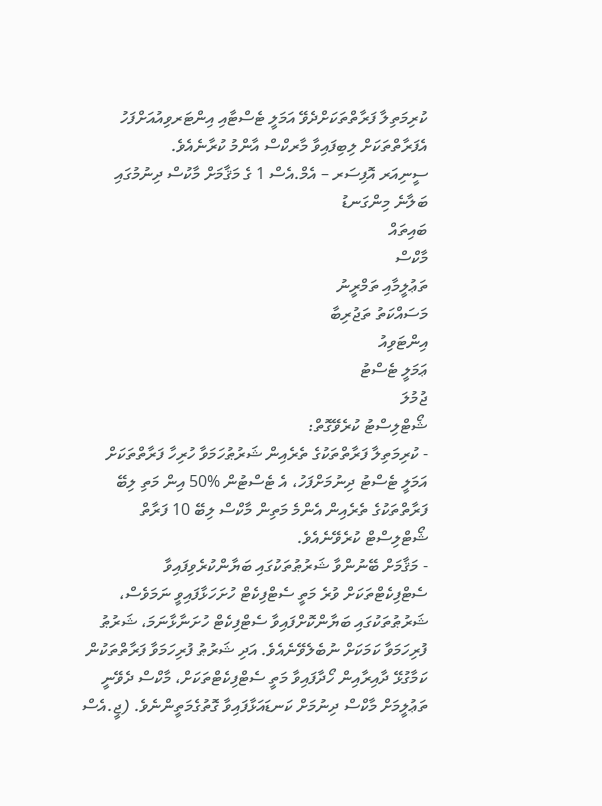ކުރިމަތިލާ ފަރާތްތަކަށްދެވޭ އަމަލީ ޓެސްޓާއި އިންޓަރވިއުއަށްފަހު އެފަރާތްތަކަށް ލިބިފައިވާ މާރކްސް އާންމު ކުރާނެއެވެ.
ސީނިއަރ އޮފިސަރ – އެމް.އެސް 1 ގެ މަޤާމަށް މާކުސް ދިނުމުގައި ބަލާނެ މިންގަނޑު
ބައިތައް
މާކްސް
ތަޢުލީމާއި ތަމްރީނު
މަސައްކަތު ތަޖުރިބާ
އިންޓަވިއު
ޢަމަލީ ޓެސްޓު
ޖުމުލަ
ޝޯޓްލިސްޓު ކުރެވޭގޮތް:
- ކުރިމަތިލާ ފަރާތްތަކުގެ ތެރެއިން ޝަރުޠުހަމަވާ ހުރިހާ ފަރާތްތަކަށް އަމަލީ ޓެސްޓު ދިނުމަށްފަހު، އެ ޓެސްޓުން %50 އިން މަތި ލިބޭ ފަރާތްތަކުގެ ތެރެއިން އެންމެ މަތިން މާކްސް ލިބޭ 10 ފަރާތް ޝޯޓްލިސްޓް ކުރެވޭނެއެވެ.
- މަޤާމަށް ބޭނުންވާ ޝަރުޠުތަކުގައި ބަޔާންކުރެވިފައިވާ ސެޓްފިކެޓްތަކަށް ވުރެ މަތީ ސެޓްފިކެޓް ހުށަހަޅާފައިވީ ނަމަވެސް، ޝަރުޠުތަކުގައި ބަޔާންކޮށްފައިވާ ސެޓްފިކެޓް ހުށަނާޅާނަމަ، ޝަރުޠު ފުރިހަމަވާ ކަމަކަށް ނުބެލެވޭނެއެވެ. އަދި ޝަރުޠު ފުރިހަމަވާ ފަރާތްތަކުން ކަމާގުޅޭ ދާއިރާއިން ހޯދާފައިވާ މަތީ ސެޓްފިކެޓްތަކަށް، މާކްސް ދެވޭނީ ތަޢުލީމަށް މާކްސް ދިނުމަށް ކަނޑައަޅާފައިވާ ގޮތުގެމަތީންނެވެ. (ޖީ.އެސް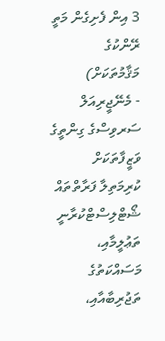3 އިން ފެށިގެން މަތީ ރޭންކުގެ މަޤާމުތަކަށް)
- މެނޭޖީރިއަލް ސަރވިސްގެ ގިންތީގެ ވަޒީފާތަކަށް ކުރިމަތިލާ ފަރާތްތައް ޝޯޓްލިސްޓްކުރާނީ ތަޢުލީމާއި، މަސައްކަތުގެ ތަޖުރިބާއާއި،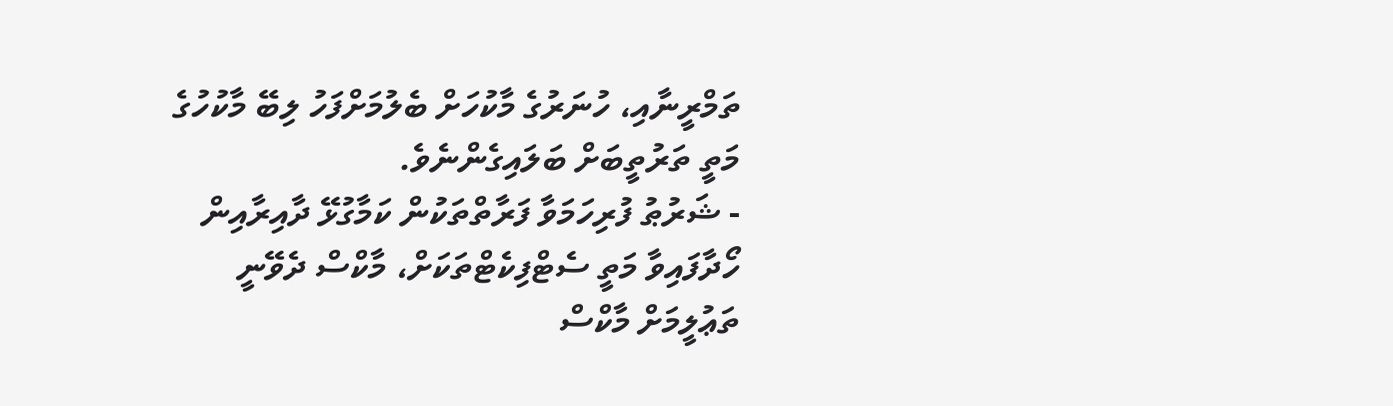ތަމްރީނާއި، ހުނަރުގެ މާކުހަށް ބެލުމަށްފަހު ލިބޭ މާކުހުގެ މަތީ ތަރުތީބަށް ބަލައިގެންނެވެ.
- ޝަރުޠު ފުރިހަމަވާ ފަރާތްތަކުން ކަމާގުޅޭ ދާއިރާއިން ހޯދާފައިވާ މަތީ ސެޓްފިކެޓްތަކަށް، މާކްސް ދެވޭނީ ތަޢުލީމަށް މާކްސް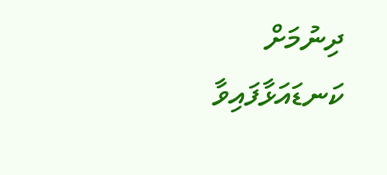ދިނުމަށް ކަނޑައަޅާފައިވާ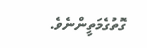ގޮތުގެމަތީންނެވެ.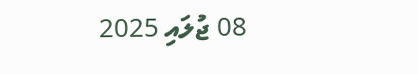08 ޖުލައި 2025